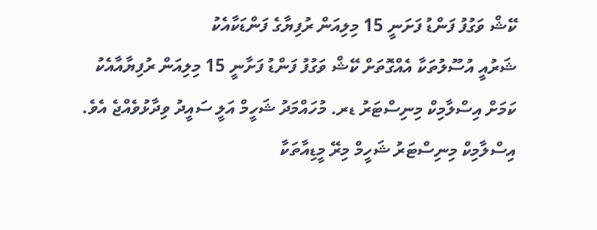ކޭޝް ވަގުފު ފަންޑު ފަށަނީ 15 މިލިއަން ރުފިޔާގެ ފަންޑަކާއެކު
ޝަރުއީ އުސޫލުތަކާ އެއްގޮތަށް ކޭޝް ވަގުފު ފަންޑު ފަށާނީ 15 މިލިއަން ރުފިޔާއާއެކު ކަމަށް އިސްލާމިކް މިނިސްޓަރު ޑރ. މުހައްމަދު ޝަހީމް އަލީ ސައީދު ވިދާޅުވެއްޖެ އެވެ.
އިސްލާމިކް މިނިސްޓަރު ޝަހީމް މިރޭ މީޑިއާތަކާ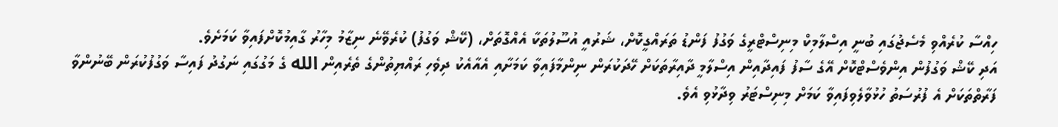ހިއްސާ ކުރެއްވި މެސެޖުގައި ބުނީ އިސްލާމިކް މިނިސްޓްރީގެ ވަގުފު ފަންޑު ތަރައްގީކޮށް، ޝަރުއީ އުސޫލުތަކާ އެއްގޮތަށް، (ކޭޝް ވަގުފު) ކުރެވޭނެ ނިޒާމު މިހާރު ގާއިމުކޮށްފައިވާ ކަމަށެވެ.
އަދި ކޭޝް ވަގުފުން އިންވެސްޓްކޮށް އޭގެ ސާފު ފައިދާއިން އިސްލާމީ ދާއިރާތަކަށް ހޭދަކުރަން ނިންމާފައިވާ ކަމަށާއި އެއާއެކު ދިވެހި ރައްޔިތުންގެ ތެރެއިން الله ގެ މަގުގައި ނަގުދު ފައިސާ ވަގުފުކުރަން ބޭނުންވާ ފަރާތްތަކަށް އެ ފުރުސަތު ހުޅުވާލެވިފައިވާ ކަމަށް މިނިސްޓަރު ވިދާޅުވި އެވެ.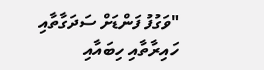"ވަގުފު ފަންޑަށް ސަދަގާތާއި ހައިރާތާއި ހިބައާއި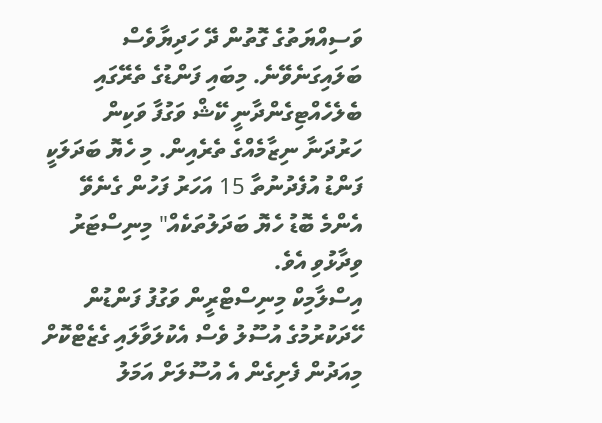ވަސިއްޔަތުގެ ގޮތުން ދޭ ހަދިޔާވެސް ބަލައިގަނެވޭނެ. މިބައި ފަންޑުގެ ތެރޭގައި ބެލެހެއްޓިގެންދާނީ ކޭޝް ވަގުފާ ވަކިން ހަރުދަނާ ނިޒާމެއްގެ ތެރެއިން. މި ހެޔޮ ބަދަލަކީ ފަންޑު އުފެދުނުތާ 15 އަހަރު ފަހުން ގެނެވޭ އެންމެ ބޮޑު ހެޔޮ ބަދަލުތަކެއް" މިނިސްޓަރު ވިދާޅުވި އެވެ.
އިސްލާމިކް މިނިސްޓްރީން ވަގުފު ފަންޑުން ހޭދަކުރުމުގެ އުސޫލު ވެސް އެކުލަވާލައި ގެޒެޓްކޮށް މިއަދުން ފެށިގެން އެ އުސޫލަށް އަމަލު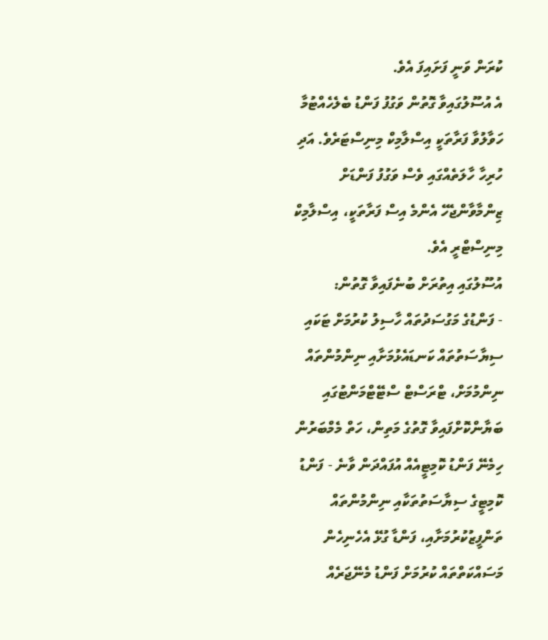ކުރަން ވަނީ ފަށައިފަ އެވެ.
އެ އުސޫލުގައިވާ ގޮތުން ވަގުފު ފަންޑު ބެލެހެއްޓުމާ ހަވާލުވާ ފަރާތަކީ އިސްލާމިކް މިނިސްޓަރެވެ. އަދި ހުރިހާ ހާލަތެއްގައި ވެސް ވަގުފު ފަންޑަށް ޒިންމާވާންޖެހޭ އެންމެ އިސް ފަރާތަކީ، އިސްލާމިކް މިނިސްޓްރީ އެވެ.
އުސޫލުގައި އިތުރަށް ބުނެފައިވާ ގޮތުން:
- ފަންޑުގެ މަގުސަދުތައް ހާސިލު ކުރުމަށް ޓަކައި ސިޔާސަތުތައް ކަނޑައެޅުމަށާއި ނިންމުންތައް
ނިންމުމަށް، ޓްރަސްޓް ސްޓޭޓްމަންޓުގައި ބަޔާންކޮށްފައިވާ ގޮތުގެ މަތިން، ހަތް މެމްބަރުން
ހިމެނޭ ފަންޑު ކޮމިޓީއެއް އުފައްދަން ވާނެ - ފަންޑު ކޮމިޓީގެ ސިޔާސަތުތަކާއި ނިންމުންތައް ތަންފީޒުކުރުމަށާއި، ފަންޑާ ގުޅޭ އެހެނިހެން
މަސައްކަތްތައް ކުރުމަށް ފަންޑު މެނޭޖަރެއް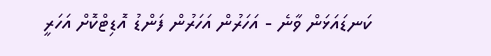ކަނޑައަޅަން ވާނެ - އަހަރުން އަހަރުން ފަންޑު އޮޑިޓްކޮށް އަހަރީ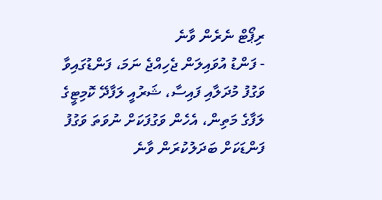ރިޕޯޓް ނެރެން ވާނެ
- ފަންޑު އުވައިލަން ޖެހިއްޖެ ނަމަ، ފަންޑުގައިވާ ވަގުފު މުދަލާއި ފައިސާ، ޝަރުއީ ލަފާދޭ ކޮމިޓީގެ ލަފާގެ މަތިން، އެހެން ވަގުފަކަށް ނުވަތަ ވަގުފު ފަންޑަކަށް ބަދަލުކުރަން ވާނެ